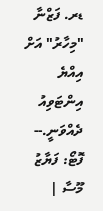ޑރ. ފަޒްނާ "މިހާރު" އަށް އިއްޔެ އިންޓަވިއު ދެއްވަނީ.-- ފޮޓޯ: ފަޔާޒު މޫސާ |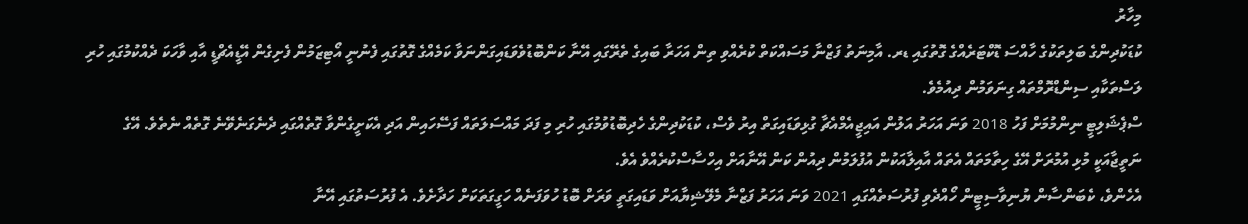މިހާރު
ކުޑަކުދިންގެ ބަލިތަކުގެ ހާއްސަ ޑޮކްޓަރެއްގެ ގޮތުގައި ޑރ. އާމިނަތު ފަޒްނާ މަސައްކަތް ކުރެއްވި ތިން އަހަރާ ބައިގެ ތެރޭގައި އޭނާ ކަންބޮޑުވެވަޑައިގަންނަވާ ކަމެއްގެ ގޮތުގައި ފެނުނީ އޯޓިޒަމުން ފެށިގެން އޭޑީއެޗްޑީ އާއި ވާހަކަ ދެއްކުމުގައި ހުރި ލަސްތަކާއި ސިންޑްރޮމްތައް ގިނަވަމުން ދިއުމެވެ.
ސްޕެޝަލިޓީ ނިންމުމަށް ފަހު 2018 ވަނަ އަހަރު އަލުން އައިޖީއެމްއެޗާ ގުޅިވަޑައިގަތް އިރު ވެސް، ކުޑަކުދިންގެ ހެދިބޮޑުވުމުގައި ހުރި މި ފަދަ މައްސަލަތައް ފަސޭހައިން އަދި އެކަށީގެންވާ ގޮތެއްގައި ދެނެގަނެވޭނެ ގޮތެއް ނެތެވެ. އޭގެ ނަތީޖާއަކީ މުޅި އުމުރަށް އޭގެ ހިތާމަތައް އެތައް އާއިލާއަކުން އުފުލަމުން ދިއުން ކަން އޭނާއަށް އިހްސާސްކުރެއްވެ އެވެ.
އެހެންވެ، ކެބަންސާން ޔުނިވާސިޓީން ހޯއްދެވި ފުރުސަތެއްގައި 2021 ވަނަ އަހަރު ފަޒްނާ މެލޭޝިޔާއަށް ވަޑައިގަތީ ވަރަށް ބޮޑު ހުވަފަނެއް ހަގީގަތަކަށް ހަދާށެވެ. އެ ފުރުސަތުގައި އޭނާ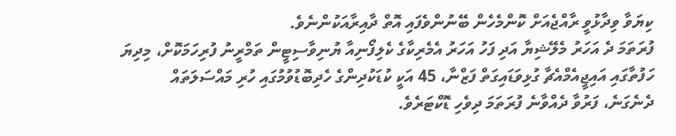ކިޔަވާ ވިދާޅުވީ ރާއްޖެއަށް ކޮންމެހެން ބޭނުންވެފައި އޮތް ދާއިރާއަކުންނެވެ.
ފުރަތަމަ ދެ އަހަރު މެލޭޝިޔާ އަދި ފަހު އަހަރު އެމެރިކާގެ ކެލިފޯނިއާ ޔުނިވާސިޓީން ތަމްރީނު ފުރިހަމަކޮށް، މިދިޔަ ހަފުތާގައި އައިޖީއެމްއެޗާ ގުޅިވަޑައިގަތް ފަޒްނާ، 45 އަކީ ކުޑަކުދިންގެ ހެދިބޮޑުވުމުގައި ހުރި މައްސަލަތައް ދެނެގަނެ، ފަރުވާ ދެއްވާނެ ފުރަތަމަ ދިވެހި ޑޮކްޓަރެވެ.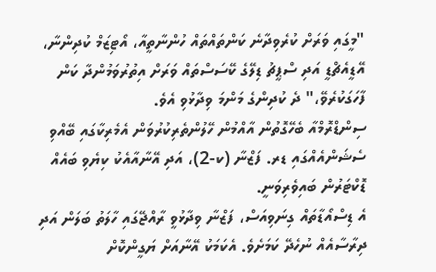"މީގައި ވަރަށް ކުރެވިދާނެ ކަންތައްތައް ހުންނާތީއާ، އޯޓިޒަމް ކުދިންނާ، އޭޑީއެޗްޑީ އަދި ސްޕީޗު ޑިލޭގެ ކޭސަސްތައް ވަރަށް އިތުރުވަމުންދާ ކަން ފާހަގަކުރެވޭ،" ދެ ކުދިންގެ މަންމަ ވިދާޅުވި އެވެ.
ސިންޑްރޮމްއާ ބެހޭގޮތުން އާއްމުން ހޭލުންތެރިކުރުވަން އެމެރިކާގައި ބޭއްވި ސެޝަންއެއްގައި ޑރ. ފަޒްނާ (ކ-2)، އަދި އޭނާއާއެކު ކިޔެވި ބައެއް ޑޮކްޓަރުން ބައިވެރިވަނީ.
އެ ޑިސްއޯޑާތައް ގިނަވިއަސް، ފަޒްނާ ވިދާޅުވީ ރާއްޖޭގައި ހާލަތު ބަލަން އަދި ދިރާސާއެއް ނުހެދޭ ކަމަށެވެ. އެކަމަކު އޭނާއަށް ޔަގީންކޮށް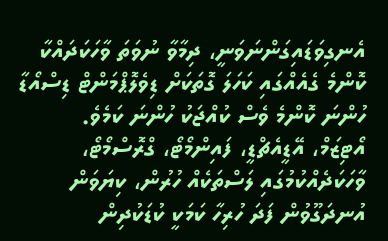އެނގިވަޑައިގަންނަވަނީ، ދިމާވާ ނުވަތަ ވާހަކަދައްކާ ކޮންމެ ގެއެއްގައި ކަހަލަ ގޮތަކަށް ޑިވެލޮޕްމަންޓް ޑިސްއޯޑާ ހުންނަ ކޮންމެ ވެސް ކުއްޖަކު ހުންނަ ކަމެވެ.
އޯޓިޒަމް، އޭޑީއެޗްޑީ، ފައިންމޯޓޯ، ގްރޮސްމޯޓޯ، ވާހަކަދެއްކުމުގައި ލަސްތަކެއް ހުރުން، ކިޔަވަން އުނދަގޫވުން ފަދަ ހުރިހާ ކަމަކީ ކުޑަކުދިން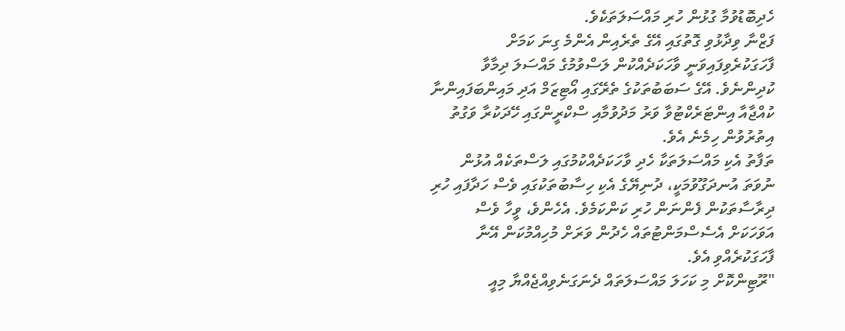ހެދިބޮޑުވުމާ ގުޅުން ހުރި މައްސަލަތަކެވެ.
ފަޒްނާ ވިދާޅުވި ގޮތުގައި އޭގެ ތެރެއިން އެންމެ ގިނަ ކަމަށް ފާހަގަކުރެވިފައިވަނީ ވާހަކަދެއްކުން ލަސްވުމުގެ މައްސަލަ ދިމާވާ ކުދިންނެވެ. އޭގެ ސަބަބުތަކުގެ ތެރޭގައި އޯޓިޒަމް އަދި މައިންބަފައިންނާ ކުއްޖާއާ އިންޓަރެކްޓުވާ ވަރު މަދުވުމާއި ސްކްރީންގައި ހޭދަކުރާ ވަގުތު އިތުރުވުން ހިމެނެ އެވެ.
ތަފާތު އެކި މައްސަލަތަކާ ހެދި ވާހަކަދެއްކުމުގައި ލަސްތަކެއް އުޅުން ނުވަތަ އުނދަގޫވުމަކީ، ދުނިޔޭގެ އެކި ހިސާބުތަކުގައި ވެސް ހަދާފައި ހުރި ދިރާސާތަކުން ފެންނަން ހުރި ކަންކަމެވެ. އެހެންވެ، ވީހާ ވެސް އަވަހަކަށް އެސެސްމަންޓުތައް ހެދުން ވަރަށް މުހިއްމުކަން އޭނާ ފާހަގަކުރެއްވި އެވެ.
"ރޫޓިންކޮށް މި ކަހަލަ މައްސަލަތައް ދެނަގަނެވިއްޖެއްޔާ މިއީ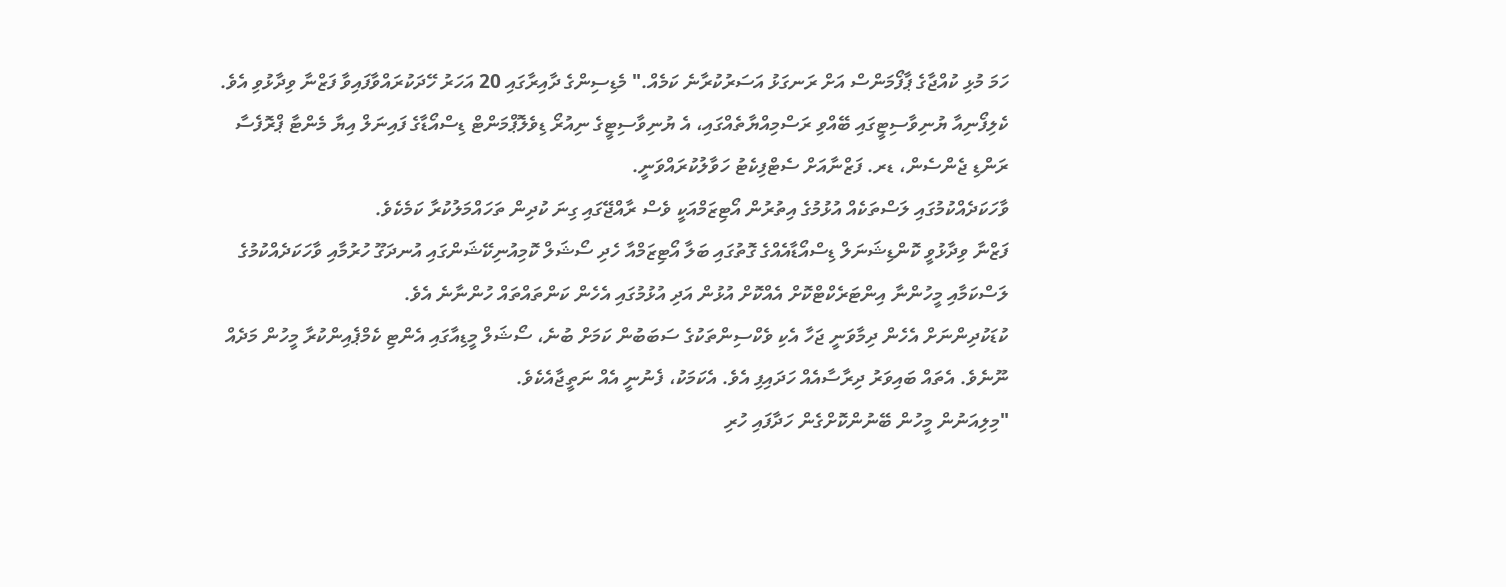ހަމަ މުޅި ކުއްޖާގެ ޕާފޯމަންސް އަށް ރަނގަޅު އަސަރުކުރާނެ ކަމެއް." މެޑިސިންގެ ދާއިރާގައި 20 އަހަރު ހޭދަކުރައްވާފައިވާ ފަޒްނާ ވިދާޅުވި އެވެ.
ކެލިފޯނިއާ ޔުނިވާސިޓީގައި ބޭއްވި ރަސްމިއްޔާތެއްގައި، އެ ޔުނިވާސިޓީގެ ނިއުރޯ ޑިވެލޮޕްމަންޓް ޑިސްއޯޑާގެ ފައިނަލް އިޔާ މެންޓާ ޕްރޮފެސާ ރަންޑި ޖެންސެން، ޑރ. ފަޒްނާއަށް ސެޓްފިކެޓު ހަވާލުކުރައްވަނީ.
ވާހަކަދެއްކުމުގައި ލަސްތަކެއް އުޅުމުގެ އިތުރުން އޯޓިޒަމްއަކީ ވެސް ރާއްޖޭގައި ގިނަ ކުދިން ތަހައްމަލުކުރާ ކަމެކެވެ.
ފަޒްނާ ވިދާޅުވީ ކޮންޑިޝަނަލް ޑިސްއޯޑާއެއްގެ ގޮތުގައި ބަލާ އޯޓިޒަމްއާ ހެދި ސޯޝަލް ކޮމިއުނިކޭޝަންގައި އުނދަގޫ ހުރުމާއި ވާހަކަދެއްކުމުގެ ލަސްކަމާއި މީހުންނާ އިންޓަރެކްޓްކޮށް އެއްކޮށް އުޅުން އަދި އުޅުމުގައި އެހެން ކަންތައްތައް ހުންނާނެ އެވެ.
ކުޑަކުދިންނަށް އެހެން ދިމާވަނީ ޖަހާ އެކި ވެކްސިންތަކުގެ ސަބަބުން ކަމަށް ބުނެ، ސޯޝަލް މީޑިއާގައި އެންޓި ކެމްޕެއިންކުރާ މީހުން މަދެއް ނޫނެވެ. އެތައް ބައިވަރު ދިރާސާއެއް ހަދައިފި އެވެ. އެކަމަކު، ފެނުނީ އެއް ނަތީޖާއެކެވެ.
"މިލިއަނުން މީހުން ބޭނުންކޮށްގެން ހަދާފައި ހުރި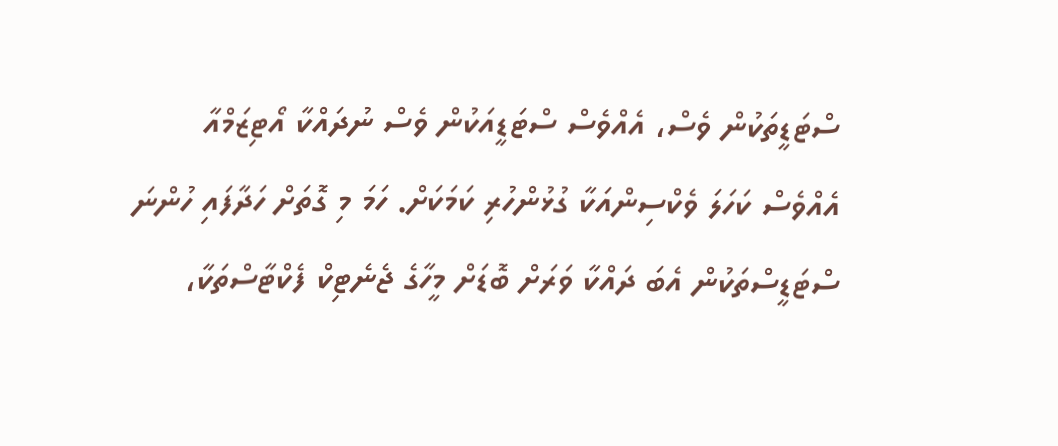ސްޓަޑީތަކުން ވެސް، އެއްވެސް ސްޓަޑީއަކުން ވެސް ނުދައްކާ އޯޓިޒަމްއާ އެއްވެސް ކަހަލަ ވެކްސިންއަކާ ގުޅުންހުރި ކަމަކަށް. ހަމަ މި ގޮތަށް ހަދާފައި ހުންނަ ސްޓަޑީސްތަކުން އެބަ ދައްކާ ވަރަށް ބޮޑަށް މީހާގެ ޖެނެޓިކް ފެކްޓާސްތަކާ،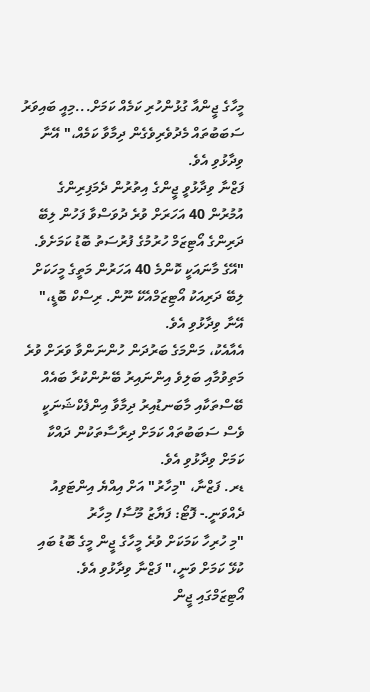މީހާގެ ޖީންއާ ގުޅުންހުރި ކަމެއް ކަމަށް...މިއީ ބައިވަރު ސަބަބުތައް މެދުވެރިވެގެން ދިމާވާ ކަމެއް،" އޭނާ ވިދާޅުވި އެވެ.
ފަޒްނާ ވިދާޅުވީ ޖީންގެ އިތުރުން ދެމަފިރިންގެ އުމުރުން 40 އަހަރަށް ވުރެ ދުވަސްވާ ފަހުން ލިބޭ ދަރިންގެ އޯޓިޒަމް ހުރުމުގެ ފުރުސަތު ބޮޑު ކަމަށެވެ.
"އޭގެ މާނައަކީ ކޮންމެ 40 އަހަރުން މަތީގެ މީހަކަށް ލިބޭ ދަރިއަކު އޯޓިޒަމްއެކޭ ނޫން. ރިސްކް ބޮޑީ،" އޭނާ ވިދާޅުވި އެވެ.
އެއާއެކު، މަންމަގެ ބަރުދަން ހުންނަންވާ ވަރަށް ވުރެ މަތިވުމާއި ބަލިވެ އިންނައިރު ބޭނުންކުރާ ބައެއް ބޭސްތަކާއި މާބަނޑުއިރު ދިމާވާ އިންފެކްޝަނަކީ ވެސް ސަބަބުތައް ކަމަށް ދިރާސާތަކުން ދައްކާ ކަމަށް ވިދާޅުވި އެވެ.
ޑރ. ފަޒްނާ، "މިހާރު" އަށް އިއްޔެ އިންޓަވިއު ދެއްވަނީ.- ފޮޓޯ: ފަޔާޒު މޫސާ/ މިހާރު
"މި ހުރިހާ ކަމަކަށް ވުރެ މީހާގެ ޖީން މީގެ ބޮޑު ބައި ކުޅޭ ކަމަށް ވަނީ،" ފަޒްނާ ވިދާޅުވި އެވެ.
އޯޓިޒަމްގައި ޖީން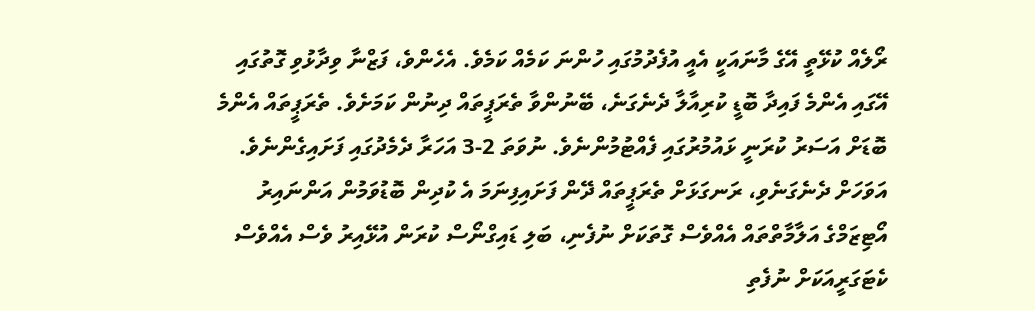ރޯލެއް ކުޅޭތީ އޭގެ މާނައަކީ އެއީ އުފެދުމުގައި ހުންނަ ކަމެއް ކަމެވެ. އެހެންވެ، ފަޒްނާ ވިދާޅުވި ގޮތުގައި އޭގައި އެންމެ ފައިދާ ބޮޑީ ކުރިއާލާ ދެނެގަނެ، ބޭނުންވާ ތެރަޕީތައް ދިނުން ކަމަށެވެ. ތެރަޕީތައް އެންމެ ބޮޑަށް އަސަރު ކުރަނީ ޅައުމުރުގައި ފެއްޓުމުންނެވެ. ނުވަތަ 2-3 އަހަރާ ދެމެދުގައި ފަށައިގެންނެވެ.
އަވަހަށް ދެނެގަނެވި، ރަނގަޅަށް ތެރަޕީތައް ދޭން ފަށައިފިނަމަ އެ ކުދިން ބޮޑުވަމުން އަންނައިރު އޯޓިޒަމްގެ އަލާމާތްތައް އެއްވެސް ގޮތަކަށް ނުފެނި، ބަލި ޑައިގްނޯސް ކުރަން އުޅޭއިރު ވެސް އެއްވެސް ކެޓަގަރީއަކަށް ނުފެތި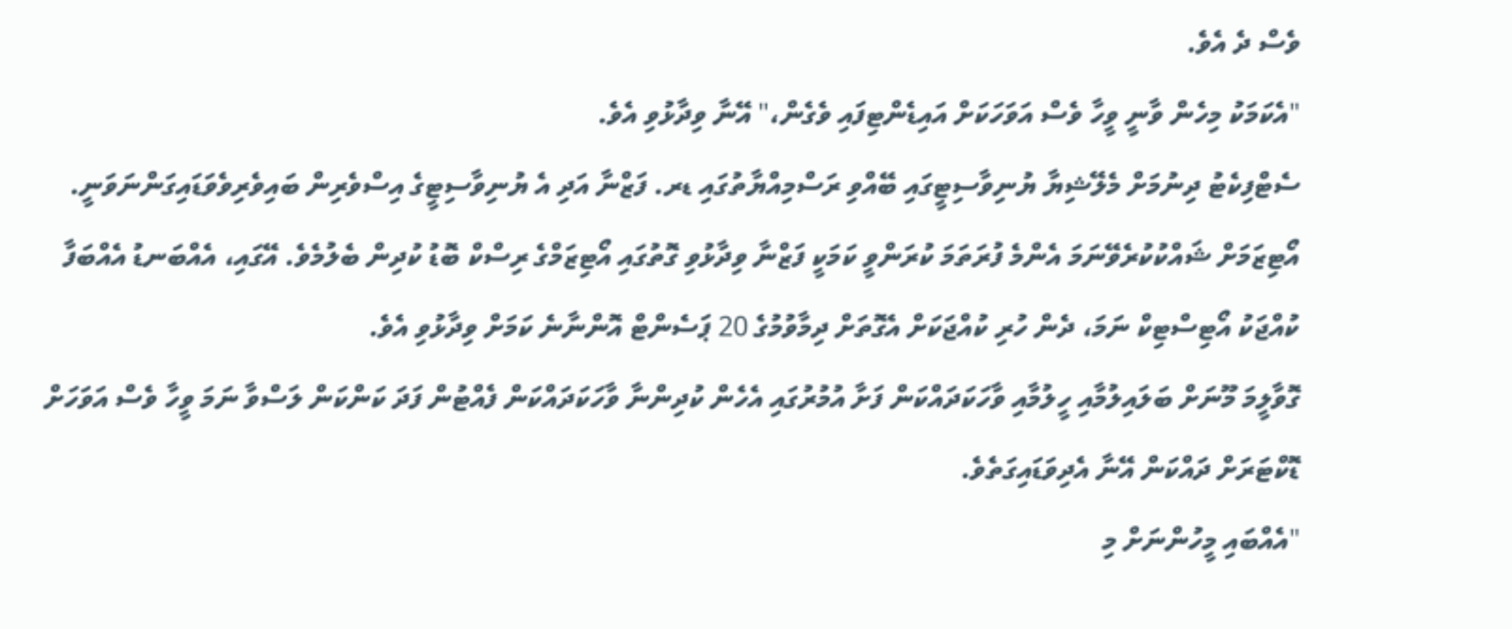ވެސް ދެ އެވެ.
"އެކަމަކު މިހެން ވާނީ ވީހާ ވެސް އަވަހަކަށް އައިޑެންޓިފައި ވެގެން،" އޭނާ ވިދާޅުވި އެވެ.
ސެޓްފިކެޓު ދިނުމަށް މެލޭޝިޔާ ޔުނިވާސިޓީގައި ބޭއްވި ރަސްމިއްޔާތުގައި ޑރ. ފަޒްނާ އަދި އެ ޔުނިވާސިޓީގެ އިސްވެރިން ބައިވެރިވެވަޑައިގަންނަވަނީ.
އޯޓިޒަމަށް ޝައްކުކުރެވޭނަމަ އެންމެ ފުރަތަމަ ކުރަންވީ ކަމަކީ ފަޒްނާ ވިދާޅުވި ގޮތުގައި އޯޓިޒަމްގެ ރިސްކް ބޮޑު ކުދިން ބެލުމެވެ. އޭގައި، އެއްބަނޑު އެއްބަފާ ކުއްޖަކު އޯޓިސްޓިކް ނަމަ، ދެން ހުރި ކުއްޖަކަށް އެގޮތަށް ދިމާވުމުގެ 20 ޕަސެންޓް އޮންނާނެ ކަމަށް ވިދާޅުވި އެވެ.
ގޮވާލީމަ މޫނަށް ބަލައިލުމާއި ހީލުމާއި ވާހަކަދައްކަން ފަށާ އުމުރުގައި އެހެން ކުދިންނާ ވާހަކަދައްކަން ފެއްޓުން ފަދަ ކަންކަން ލަސްވާ ނަމަ ވީހާ ވެސް އަވަހަށް ޑޮކްޓަރަށް ދައްކަން އޭނާ އެދިވަޑައިގަތެވެ.
"އެއްބައި މީހުންނަށް މި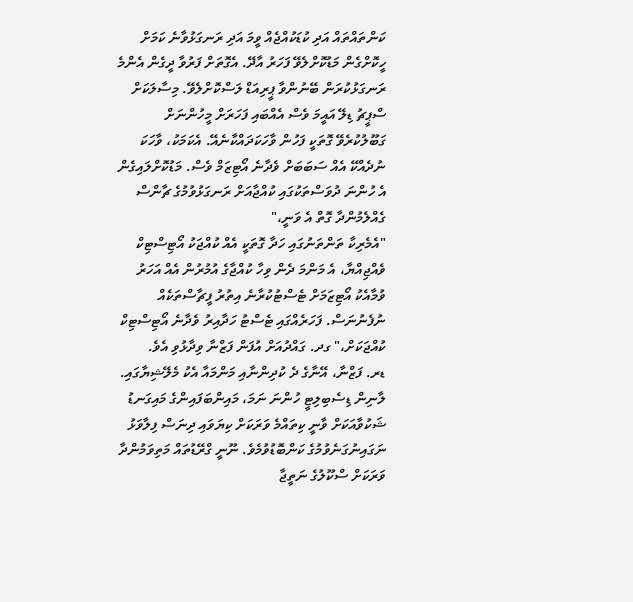ކަންތައްތައް އަދި ކުޑަކުއްޖެއް ވީމަ އަދި ރަނގަޅުވާނެ ކަމަށް ހީކޮށްގެން މަޑުކޮށްލެވޭ ފަހަރު އާދޭ. އެގޮތަށް ފަރުވާ ދީގެން އެންމެ ރަނގަޅުކުރަން ބޭނުންވާ ޕީރިއަޑް ލަސްކޮށްލެވޭ. މިސާލަކަށް ސްޕީޗު ޑިލޭ އައީމަ ވެސް އެއްބައި ފަހަރަށް މީހުންނަށް ގަބޫލުކުރެވޭ ގޮތަކީ ފަހުން ވާހަކަދައްކާނެއޭ. އެކަމަކު، ވާހަކަ ނުދެއްކޭ އެއް ސަބަބަށް ވެދާނެ އޯޓިޒަމް ވެސް. މަޑުކޮށްލައިގެން އެ ހުންނަ ދުވަސްތަކުގައި ކުއްޖާއަށް ރަނގަޅުވުމުގެ ޗާންސް ގެއްލެމުންދާ ގޮތް އެ ވަނީ،"
"އެމެރިކާ ތަންތަނުގައި ހަދާ ގޮތަކީ އެއް ކުއްޖަކު އޯޓިސްޓިކް ވެއްޖިއްޔާ، އެ މަންމަ ދެން ވިހާ ކުއްޖާގެ އުމުރުން އެއް އަހަރު ވުމާއެކު އޯޓިޒަމަށް ޓެސްޓުކުރާނެ އިތުރު ފީޗާސްތަކެއް ނުފެނުނަސް. ފަހަރެއްގައި ޓެސްޓު ހަދާއިރު ވެދާނެ އޯޓިސްޓިކް ކުއްޖަކަށް،" ގދ. ގައްދުއަށް އުފަން ފަޒްނާ ވިދާޅުވި އެވެ.
ޑރ. ފަޒްނާ، އޭނާގެ ދެ ކުދިންނާއި މަންމައާ އެކު މެލޭޝިޔާގައި.
ލާނިން ޑިސެބިލިޓީ ހުންނަ ނަމަ، މައިންބަފައިންގެ މައިގަނޑު ޝަކުވާއަކަށް ވާނީ ކިތައްމެ ވަރަކަށް ކިޔަވައި ދިނަސް ފިލާވަޅު ނަގައިނުގަނެވުމުގެ ކަންބޮޑުވުމެވެ. ނޫނީ ގްރޭޑުތައް މަތިވަމުންދާ ވަރަކަށް ސްކޫލުގެ ނަތީޖާ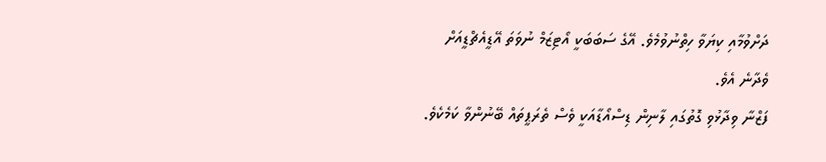ދަށްވުމާއި ކިޔަވާ ހިތްނުވުމެވެ. އޭގެ ސަބަބަކީ އޯޓިޒަމް ނުވަތަ އޭޑީއެޗްޑީއަށް ވެދާނެ އެވެ.
ފަޒްނާ ވިދާޅުވި ގޮތުގައި ލާނިން ޑިސްއޯޑާއަކީ ވެސް ތެރަޕީތައް ބޭނުންވާ ކަމެކެވެ.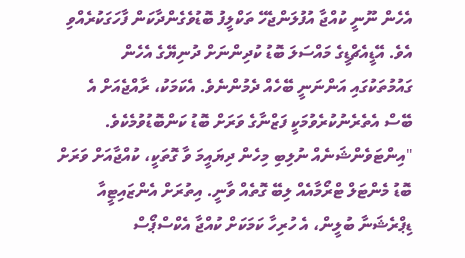އެހެން ނޫނީ ކުއްޖާ އުފުލަންޖެހޭ ތަކްލީފު ބޮޑުވެގެންދާކަން ފާހަގަކުރެއްވި އެވެ. އޭޑީއެޗްޑީގެ މައްސަލަ ބޮޑު ކުދިންނަށް ދުނިޔޭގެ އެހެން ގައުމުތަކުގައި އަންނަނީ ބޭހެއް ދެމުންނެވެ. އެކަމަކު، ރާއްޖެއަށް އެ ބޭސް އެތެރެނުކުރެވުމަކީ ފަޒްނާގެ ވަރަށް ބޮޑު ކަންބޮޑުވުމެކެވެ.
"އިންޓަވެންޝަނެއް ނުލިބި މިހެން ދިޔައީމަ ވާ ގޮތަކީ، ކުއްޖާއަށް ވަރަށް ބޮޑު މެންޓަލް ޓްރޯމާއެއް ލިބޭ ގޮތެއް ވާނީ. އިތުރަށް އެންޒައިޓީއާ ޑިޕްރެޝަނާ ބުލީން، އެ ހުރިހާ ކަމަކަށް ކުއްޖާ އެކްސްޕޯސް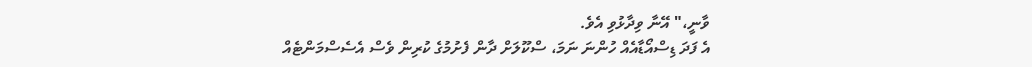ވާނީ،" އޭނާ ވިދާޅުވި އެވެ.
އެ ފަދަ ޑިސްއޯޑާއެއް ހުންނަ ނަމަ، ސްކޫލަށް ދާން ފެށުމުގެ ކުރިން ވެސް އެސެސްމަންޓެއް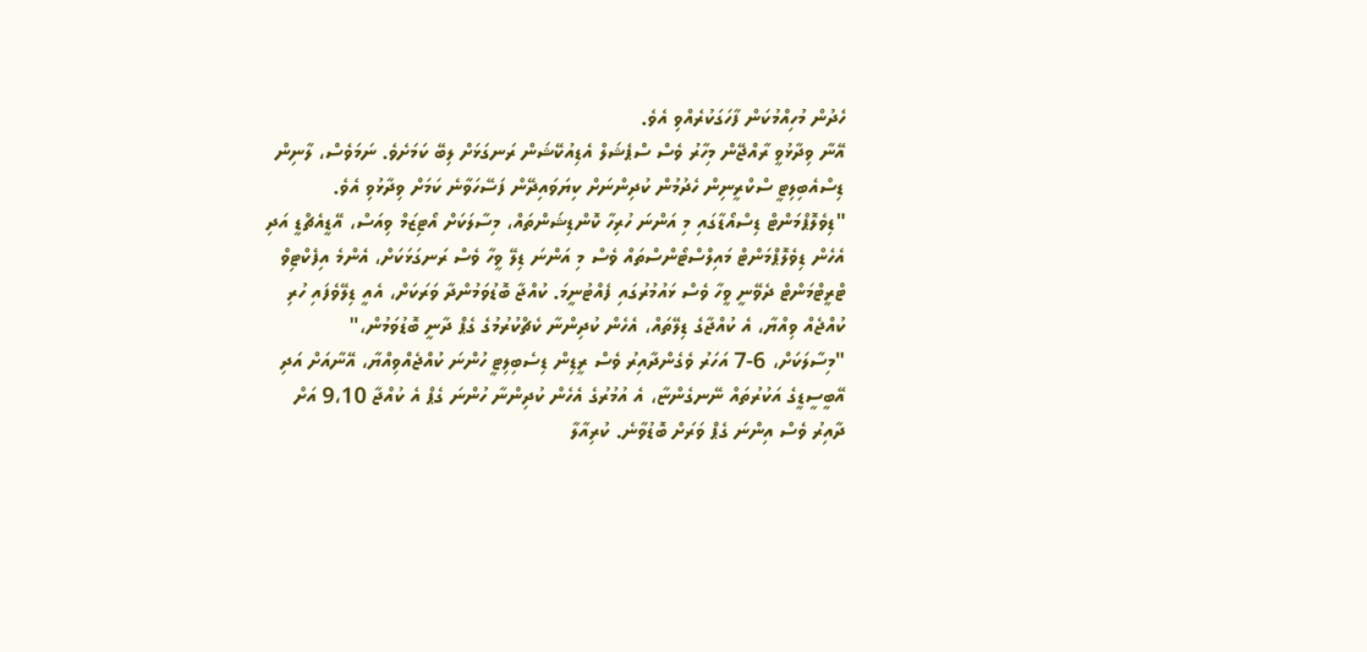ހެދުން މުހިއްމުކަން ފާހަގަކުރެއްވި އެވެ.
އޭނާ ވިދާޅުވީ ރާއްޖޭން މިހާރު ވެސް ސްޕެޝަލް އެޑިއުކޭޝަން ރަނގަޅަށް ލިބޭ ކަމަށެވެ. ނަމަވެސް، ލާނިން ޑިސްއެބިލިޓީ ސްކްރީނިން ހެދުމުން ކުދިންނަށް ކިޔަވައިދޭން ފަސޭހަވާނެ ކަމަށް ވިދާޅުވި އެވެ.
"ޑިވެލޮޕްމަންޓް ޑިސްއޯޑާގައި މި އަންނަ ހުރިހާ ކޮންޑިޝަންތައް، މިސާލަކަށް އޯޓިޒަމް ވިއަސް، އޭޑީއެޗްޑީ އަދި އެހެން ޑިވެލޮޕްމަންޓް މައިލްސްޓޯންސްތައް ވެސް މި އަންނަ ޑިލޭ ވީހާ ވެސް ރަނގަޅަކަށް، އެންމެ އިފެކްޓިވް ޓްރީޓްމަންޓް ދެވޭނީ ވީހާ ވެސް ޅައުމުރުގައި ފެއްޓުނީމަ. ކުއްޖާ ބޮޑުވަމުންދާ ވަރަކަށް، އެއީ ޑިލޭވެފައި ހުރި ކުއްޖެއް ވިއްޔާ، އެ ކުއްޖާގެ ޑިލޭތައް، އެހެން ކުދިންނާ ކެޗްކުރުމުގެ ގެޕް ދާނީ ބޮޑުވަމުން،"
"މިސާލަކަށް، 6-7 އަހަރު ވެގެންދާއިރު ވެސް ރީޑިން ޑިސެބިލިޓީ ހުންނަ ކުއްޖެއްވިއްޔާ، އޭނާއަށް އަދި އޭބީސީޑީގެ އަކުރުތައް ނޭނގެންޏާ، އެ އުމުރުގެ އެހެން ކުދިންނާ ހުންނަ ގެޕް އެ ކުއްޖާ 9،10 އަށް ދާއިރު ވެސް އިންނަ ގެޕް ވަރަށް ބޮޑުވާނެ. ކުރިއާލާ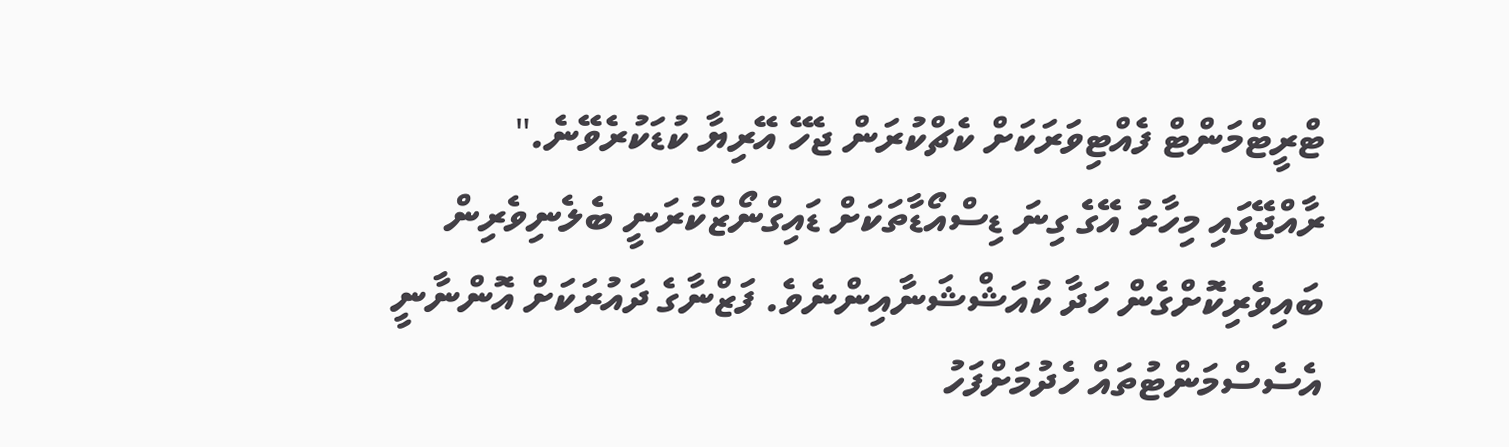ޓްރީޓްމަންޓް ފެއްޓިވަރަކަށް ކެޗްކުރަން ޖެހޭ އޭރިޔާ ކުޑަކުރެވޭނެ."
ރާއްޖޭގައި މިހާރު އޭގެ ގިނަ ޑިސްއޯޑާތަކަށް ޑައިގްނޯޒްކުރަނީ ބެލެނިވެރިން ބައިވެރިކޮށްގެން ހަދާ ކުއަޝްޝަނާއިންނެވެ. ފަޒްނާގެ ދައުރަކަށް އޮންނާނީ އެސެސްމަންޓުތައް ހެދުމަށްފަހު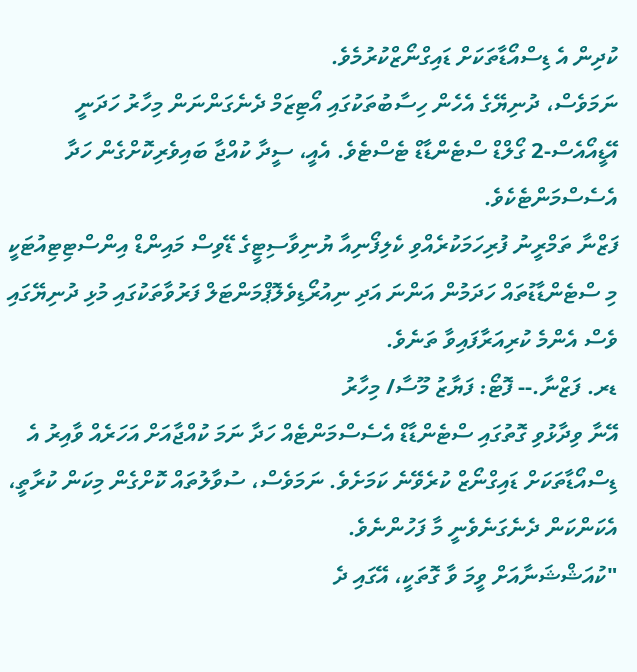ކުދިން އެ ޑިސްއޯޑާތަކަށް ޑައިގްނޯޒްކުރުމެވެ.
ނަމަވެސް، ދުނިޔޭގެ އެހެން ހިސާބުތަކުގައި އޯޓިޒަމް ދެނެގަންނަން މިހާރު ހަދަނީ އޭޑީއޯއެސް-2 ގޯލްޑް ސްޓެންޑާޑް ޓެސްޓެވެ. އެއީ، ސީދާ ކުއްޖާ ބައިވެރިކޮށްގެން ހަދާ އެސެސްމަންޓެކެވެ.
ފަޒްނާ ތަމްރީނު ފުރިހަމަކުރެއްވި ކެލިފޯނިއާ ޔުނިވާސިޓީގެ ޑޭވިސް މައިންޑް އިންސްޓިޓިއުޓަކީ މި ސްޓެންޑާޑުތައް ހަދަމުން އަންނަ އަދި ނިއުރޯޑިވެލޮޕްމަންޓަލް ފަރުވާތަކުގައި މުޅި ދުނިޔޭގައި ވެސް އެންމެ ކުރިއަރާފައިވާ ތަނެވެ.
ޑރ. ފަޒްނާ.-- ފޮޓޯ: ފަޔާޒު މޫސާ/ މިހާރު
އޭނާ ވިދާޅުވި ގޮތުގައި ސްޓެންޑާޑް އެސެސްމަންޓެއް ހަދާ ނަމަ ކުއްޖާއަށް އަހަރެއް ވާއިރު އެ ޑިސްއޯޑާތަކަށް ޑައިގްނޯޒް ކުރެވޭނެ ކަމަށެވެ. ނަމަވެސް، ސުވާލުތައް ކޮށްގެން މިކަން ކުރާތީ، އެކަންކަން ދެނެގަނެވެނީ މާ ފަހުންނެވެ.
"ކުއަޝްޝަނާއަށް ވީމަ ވާ ގޮތަކީ، އޭގައި ދެ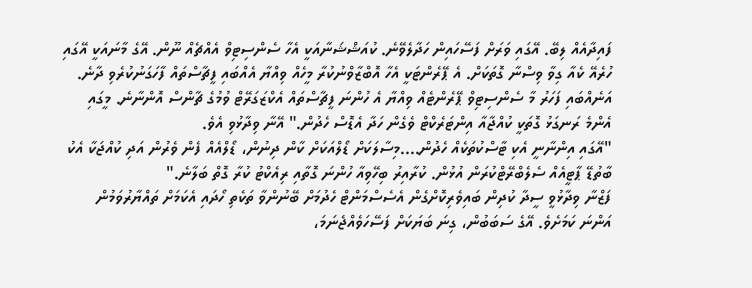ފައިދާއެއް ލިބޭ. އޭގައި ވަރަށް ފަސޭހައިން ހަދާލެވޭނެ. ކުއަޝްޝަނާއަކީ އެހާ ސެންސިޓިވް އެއްޗެއް ނޫން. އޭގެ މާނައަކީ އޭގައި ހުރެއޭ ކެއާ ގިވާ ވިސްނާ ގޮތަކަށް. އެ ޕޭރެންޓަކީ އެހާ އޮބްޒާވްނުކުރާ މީހެއް ވިއްޔާ އެއްބައި ފީޗާސްތައް ފާހަގަނުކުރެވި ދާނެ. އަނެއްބައި ފަހަރު މާ ސެންސިޓިވް ޕޭރެންޓެއް ވިއްޔާ އެ ހުންނަ ފީޗާސްތައް އެކްޒަގަރޭޓް ވުމުގެ ޗާންސް އޮންނާނެ. މީގައި އެންމެ ރަނގަޅު ގޮތަކީ ކުއްޖާއާ އިންޓަރެކްޓް ވެގެން ހަދާ އެޑޮސް ހެދުން." އޭނާ ވިދާޅުވި އެވެ.
"އޭގައި އިންނާނީ އެކި ޓާސްކުތަކެއް ހެދުން....މިސާލަކަށް ޑޯލްއަކަށް ކާން ދިނުން، ޑޯލްއެއް ފެން ވެރުން އަދި ކުއްޖަކާ އެކު ބާތުޑޭ ޕާޓީއެއް ސެލެބްރޭޓްކުރަން އުޅުން. ކުރާއިރު ބިހޭވިއާ ހުންނަ ގޮތާއި ރިއެކްޓު ކުރާ ގޮތް ބަލާނެ."
ފަޒްނާ ވިދާޅުވީ ސީދާ ކުދިން ބައިވެރިކޮށްގެން އެސެސްމަންޓް ހެދުމަށް ބޭނުންވާ ތަކެތި ހޯދައި އެކަމަށް ތައްޔާރުވަމުން އަންނަ ކަމަށެވެ. އޭގެ ސަބަބުން، ގިނަ ބަޔަކަށް ފަސޭހަވެއްޖެނަމަ،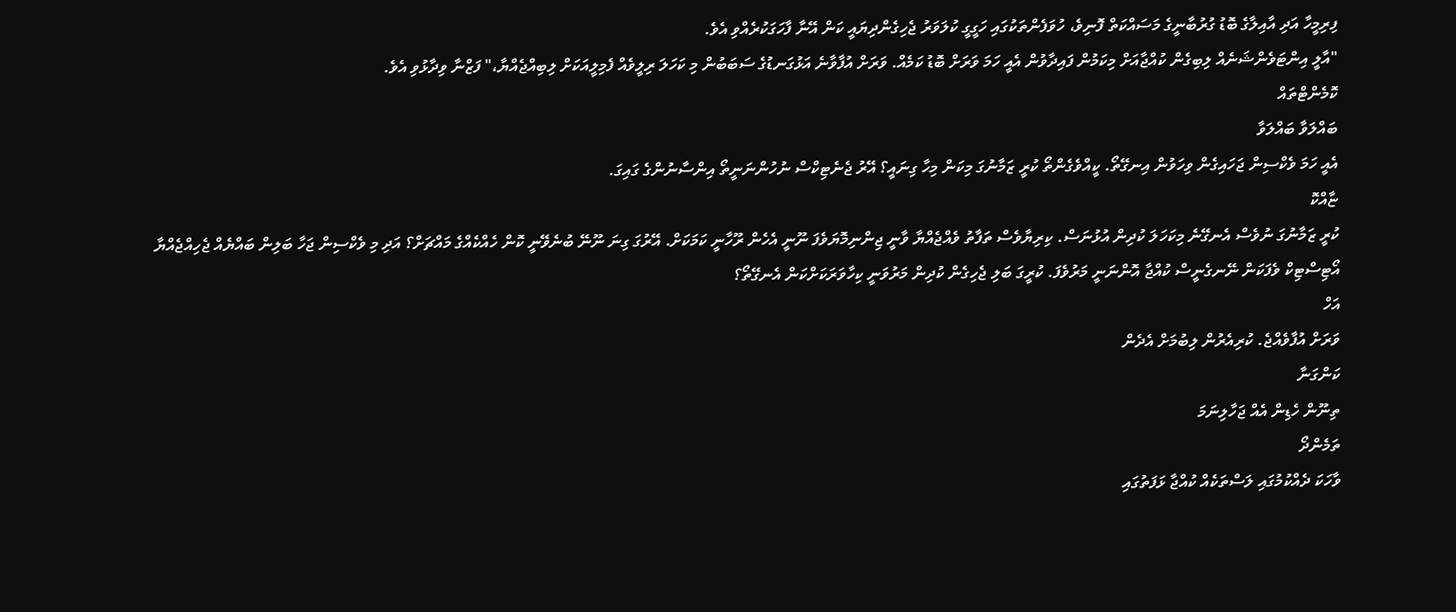ފިރިމީހާ އަދި އާއިލާގެ ބޮޑު ގުރުބާނީގެ މަސައްކަތް ފޮނިވެ، ހުވަފެންތަކުގައި ހަގީގީ ކުލަވަރު ޖެހިގެންދިޔައީ ކަން އޭނާ ފާހަގަކުރެއްވި އެވެ.
"އާލީ އިންޓަވެންޝަނެއް ލިބިގެން ކުއްޖާއަށް މިކަމުން ފައިދާވުން އެއީ ހަމަ ވަރަށް ބޮޑު ކަމެއް. ވަރަށް އުފާވާނެ އަޅުގަނޑުގެ ސަބަބުން މި ކަހަލަ ރިލީވެއް ފެމިލީއަކަށް ލިބިއްޖެއްޔާ،" ފަޒްނާ ވިދާޅުވި އެވެ.
ކޮމެންޓްތައް
ބައްލަވާ ބައްލަވާ
އެއީ ހަމަ ވެކްސިން ޖަހައިގެން ވިހަވުން އިނގޭތޯ. ކީއްވެގެންތޯ ކުރީ ޒަމާނުގަ މިކަން މިހާ ގިނައީ؟ އޭރު ޖެނެޓިކްސް ނުހުންނަނީތޯ އިންސާނުންގެ ގައިގަ.
ޏާއްކޮ
ކުރީ ޒަމާނުގަ ނުވެސް އެނގޭނެ މިކަހަލަ ކުދިން އުޅުނަސް. ކިރިޔާވެސް ތަފާތު ވެއްޖެއްޔާ ވާނީ ޖިންނިމޮޔަވެފަ ނޫނީ އެހެން ރޫހާނީ ކަމަކަށް. އޭރުގަ ގިނަ ނޫނޭ ބުނެވޭނީ ކޮން ހެއްކެއްގެ މައްޗަށް؟ އަދި މި ވެކްސިން ޖަހާ ބަލިން ބައްޔެއް ޖެހިއްޖެއްޔާ އޯޓިސްޓިކް ވެފަކަން ނޭނގެނީސް ކުއްޖާ އޮންނަނީ މަރުވެފަ. ކުރީގަ ބަލި ޖެހިގެން ކުދިން މަރުވަނީ ކިހާވަރަކަށްކަން އެނގޭތޯ؟
އަހް
ވަރަށް އުފާވެއްޖެ. ކުރިއެރުން ލިބުމަށް އެދެން
ކަންގަނާ
ތިނޫން ހެޑިން އެއް ޖަހާލިނަމަ
ތަމެންދޯ
ވާހަކަ ދެއްކުމުގައި ލަސްތަކެއް ކުއްޖާ ޅަފަތުގައި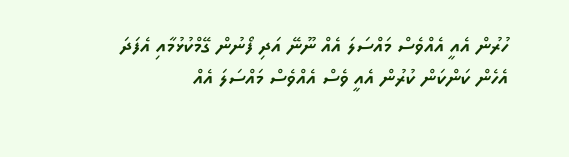ހުރުން އެއީ އެއްވެސް މައްސަލަ އެއް ނޫނޭ އަދި ފޯނުން ގޭމްކުޅުމާއި އެފަދަ އެހެން ކަންކަން ކުރުން އެއީ ވެސް އެއްވެސް މައްސަލަ އެއް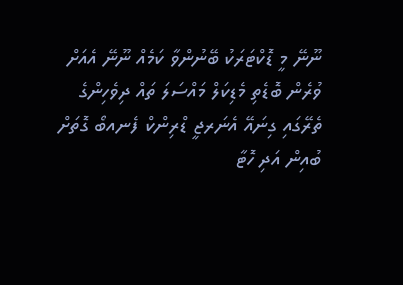ނޫނޭ މީ ޑޮކްޓަރަކު ބޭނުންވާ ކަމެއް ނޫނޭ އެއަށް ވުރެން ބޮޑެތި މެޑިކަލް މައްސަލަ ތައް ދިވެހިންގެ ތެރޭގައި ގިނައޭ އެނަރޖީ ޑްރިންކް ފެނއބޯ ގޮތަށް ބުއިން އަދި ހޮޓާ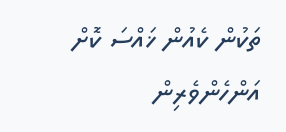ތަކުން ކެއުން ޚައްސަ ކޮށް އަންހެންވެރިން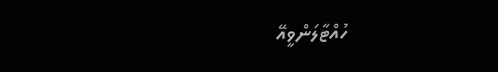ހުއްޓާލަންވީއޭ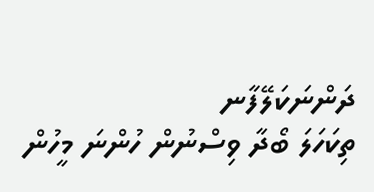ދަންނަކަލޭފާނ
ތިކަހަލަ ބޯދާ ވިސްނުން ހުންނަ މީހުން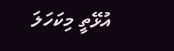އުޅޭތީ މިކަހަލަ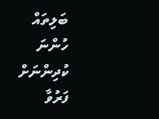ބަލިތައް ހުންނަ ކުދިންނަށް ފަރުވާ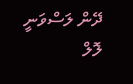ދޭން ލަސްވަނީ ލޮލް